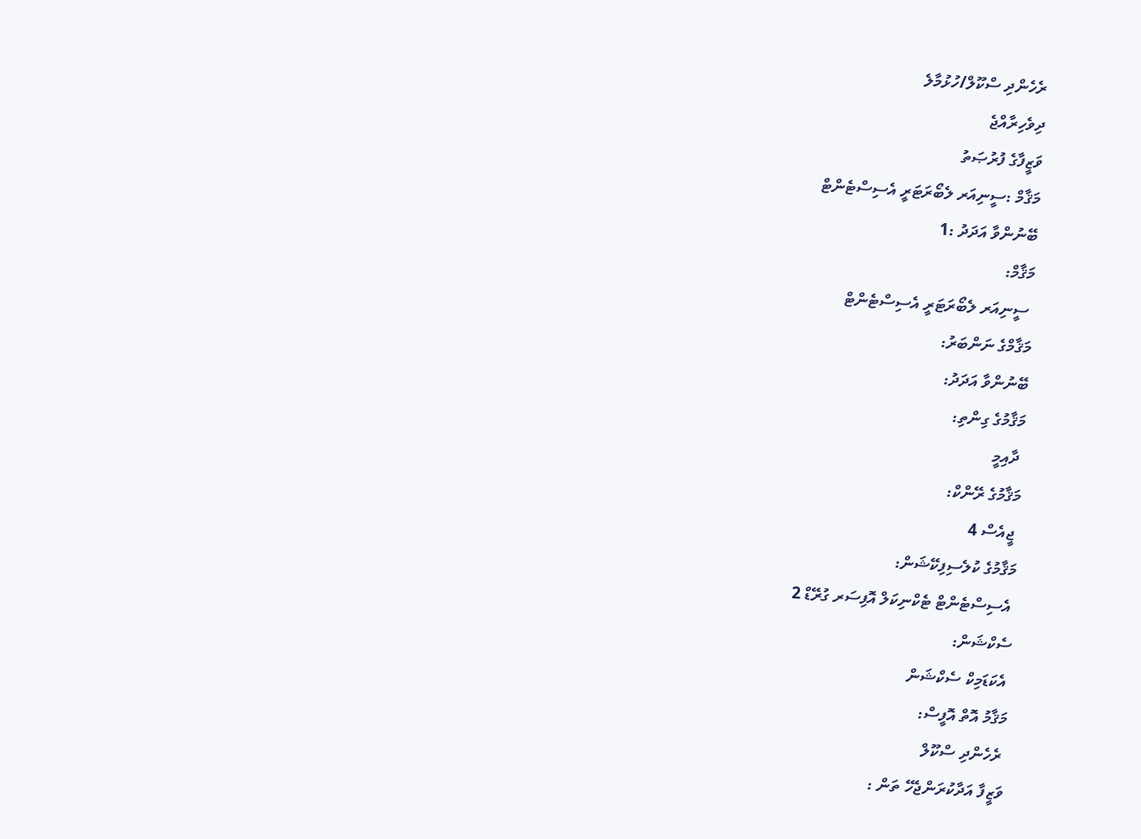ރެހެންދި ސްކޫލް/ހުޅުމާލެ
ދިވެހިރާއްޖެ
ވަޒީފާގެ ފުރުޞަތު
މަޤާމް :ސީނިއަރ ލެބޯރަޓަރީ އެސިސްޓެންޓް
ބޭނުންވާ އަދަދު :1
މަޤާމް:
 ސީނިއަރ ލެބޯރަޓަރީ އެސިސްޓެންޓް
މަޤާމްގެ ނަންބަރު:
ބޭނުންވާ އަދަދު:
މަޤާމުގެ ގިންތި:
 ދާއިމީ
މަޤާމުގެ ރޭންކް:
 ޖީއެސް 4
މަޤާމުގެ ކުލެސިފިކޭޝަން:
 އެސިސްޓެންޓް ޓެކްނިކަލް އޮފިސަރ ގުރޭޑް 2
ސެކްޝަން:
 އެކަޑަމިކް ސެކްޝަން
މަޤާމު އޮތް އޮފީސް:
 ރެހެންދި ސްކޫލް
ވަޒީފާ އަދާކުރަންޖެހޭ ތަން :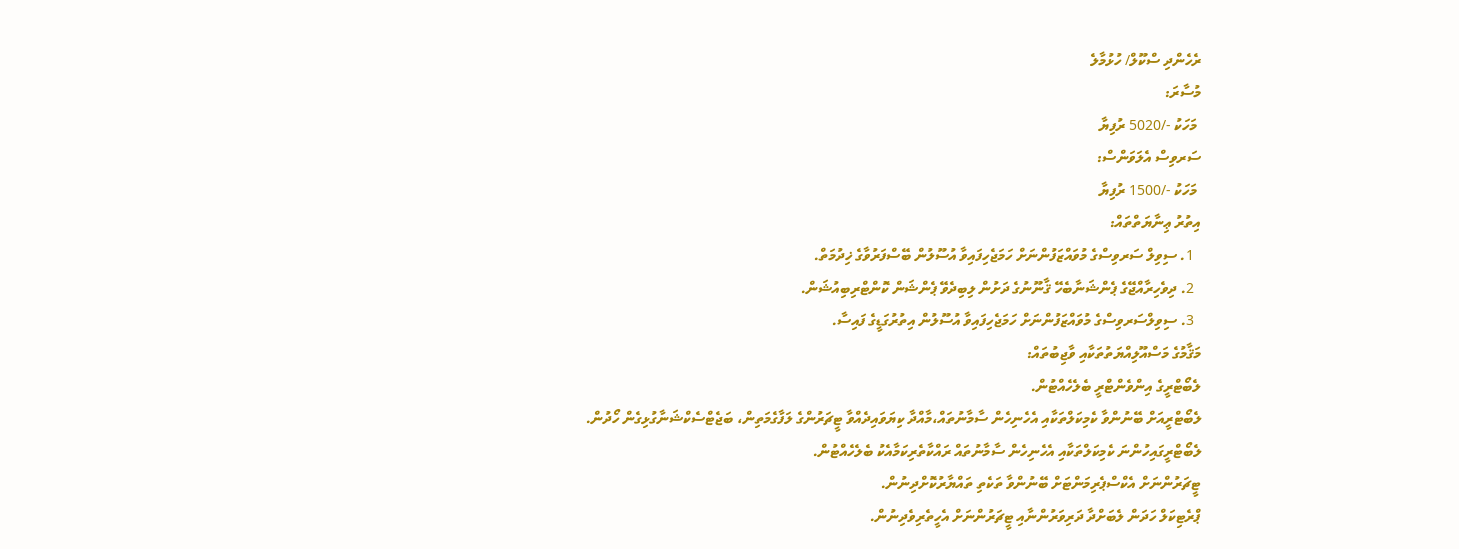ރެހެންދި ސްކޫލް/ ހުޅުމާލެ
މުސާރަ:
 މަހަކު -/5020 ރުފިޔާ
ސަރވިސް އެލަވަންސް:
 މަހަކު -/1500 ރުފިޔާ
އިތުރު ޢިނާޔަތްތައް:
  1. ސިވިލް ސަރވިސްގެ މުވައްޒަފުންނަށް ހަމަޖެހިފައިވާ އުސޫލުން ބޭސްފަރުވާގެ ޚިދުމަތް.
  2. ދިވެހިރާއްޖޭގެ ޕެންޝަނާބެހޭ ޤާނޫނުގެ ދަށުން ލިބިދެވޭ ޕެންޝަން ކޮންޓްރިބިއުޝަން.
  3. ސިވިލްސަރވިސްގެ މުވައްޒަފުންނަށް ހަމަޖެހިފައިވާ އުސޫލުން އިތުރުގަޑީގެ ފައިސާ.
މަޤާމުގެ މަސްއޫލިއްޔަތުތަކާއި ވާޖިބުތައް:
ލެބޯޓްރީގެ އިންވެންޓްރީ ބެލެހެއްޓުން.
ލެބޯޓްރީއަށް ބޭނުންވާ ކެމިކަލްތަކާއި އެހެނިހެން ސާމާނުތައް،މާއްދާ ކިޔަވައިދެއްވާ ޓީޗަރުންގެ ލަފާގެމަތިން، ބަޖެޓްސެކްޝަނާގުޅިގެން ހޯދުން.
ލެބޯޓްރީގައިހުންނަ ކެމިކަލްތަކާއި އެހެނިހެން ސާމާނުތައް ރައްކާތެރިކަމާއެކު ބެލެހެއްޓުން.
ޓީޗަރުންނަށް އެކްސްޕެރިމަންޓަށް ބޭނުންވާ ތަކެތި ތައްޔާރުކޮށްދިނުން.
ޕްރެޓިކަލް ހަދަން ލެބަށްދާ ދަރިވަރުންނާއި ޓީޗަރުންނަށް އެހީތެރިވެދިނުން.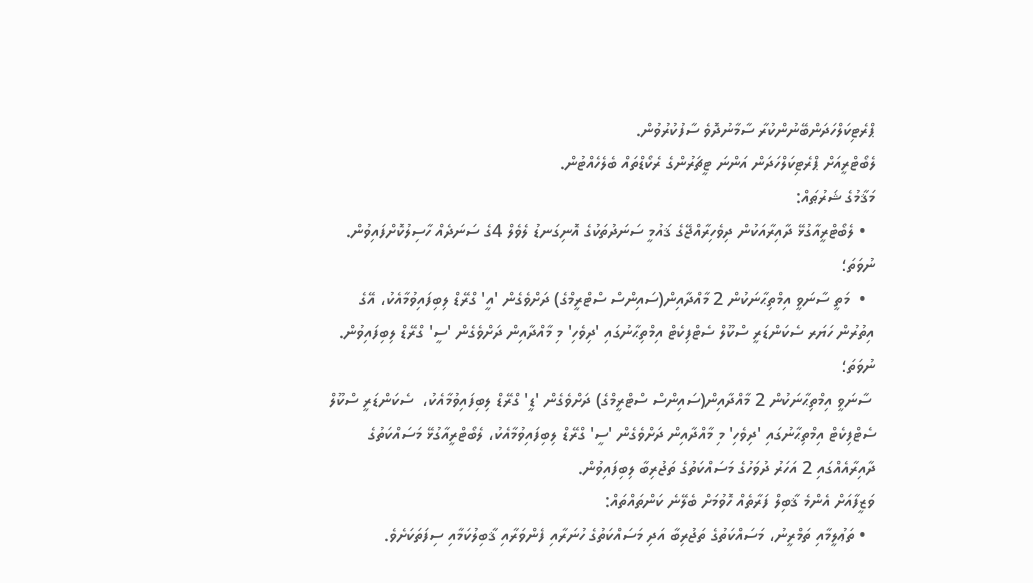ޕްރެޓިކަލްހަދަންބޭނުންކުރާ ސާމާނުދޮވެ ސާފުކުރުވުން.
ލެބޯޓްރީއަށް ޕްރެޓިކަލްހަދަން އަންނަ ޓީޗަރުންގެ ރެކޯޑްތައް ބެލެހެއްޓުން.
މަޤާމުގެ ޝަރުޠައް:
  • ލެބޯޓްރީއާގުޅޭ ދާއިރާއަކުން ދިވެހިރާއްޖޭގެ ޤައުމީ ސަނަދުތަކުގެ އޮނިގަނޑު ލެވެލް 4ގެ ސަނަދެއް ހާސިލުކޮށްފައިވުން. ނުވަތަ؛
  •  މަތީ ސާނަވީ އިމްތިޙާނަކުން 2 މާއްދާއިން(ސައިންސް ސްޓްރީމްގެ) ދަށްވެގެން 'އީ' ގްރޭޑް ލިބިފައިވުމާއެކު، އޭގެ އިތުރުން ހަޔަރ ސެކަންޑަރީ ސްކޫލް ސެޓްފިކެޓް އިމްތިޙާނުގައި 'ދިވެހި' މި މާއްދާއިން ދަށްވެގެން 'ސީ' ގްރޭޑް ލިބިފައިވުން. ނުވަތަ؛
 ސާނަވީ އިމްތިޙާނަކުން 2 މާއްދާއިން(ސައިންސް ސްޓްރީމްގެ) ދަށްވެގެން 'ޑީ' ގްރޭޑް ލިބިފައިވުމާއެކު،  ސެކަންޑަރީ ސްކޫލް ސެޓްފިކެޓް އިމްތިޙާނުގައި 'ދިވެހި' މި މާއްދާއިން ދަށްވެގެން 'ސީ' ގްރޭޑް ލިބިފައިވުމާއެކު، ލެބޯޓްރީއާގުޅޭ މަސައްކަތުގެ ދާއިރާއެއްގައި 2 އަހަރު ދުވަހުގެ މަސައްކަތުގެ ތަޖުރިބާ ލިބިފައިވުން.
ވަޒީފާއަށް އެންމެ ޤާބިލް ފަރާތެއް ހޮވުމަށް ބެލޭނެ ކަންތައްތައް:
  • ތަޢުލީމާއި ތަމްރީނު، މަސައްކަތުގެ ތަޖުރިބާ އަދި މަސައްކަތުގެ ހުނަރާއި ފެންވަރާއި ޤާބިލުކަމާއި ސިފަތަކަށެވެ.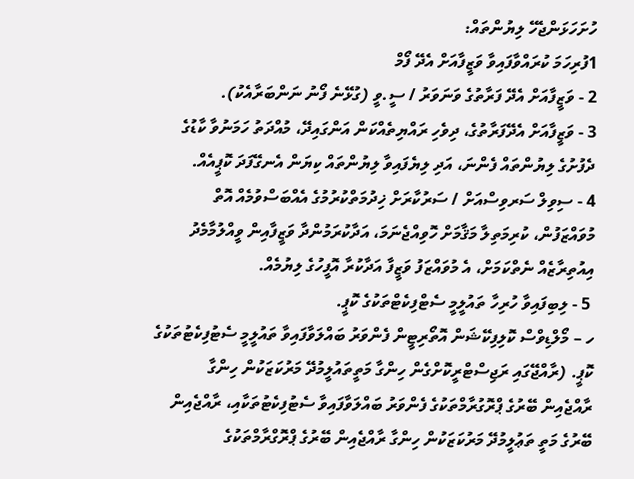ހުށަހަޅަންޖެހޭ ލިޔުންތައް:
1ފުރިހަމަ ކުރައްވާފައިވާ ވަޒީފާއަށް އެދޭ ފޯމް
2 - ވަޒީފާއަށް އެދޭ ފަރާތުގެ ވަނަވަރު / ސީ.ވީ (ގުޅޭނެ ފޯނު ނަންބަރާއެކު).
3 - ވަޒީފާއަށް އެދޭފަރާތުގެ، ދިވެހި ރައްޔިތެއްކަން އަންގައިދޭ، މުއްދަތު ހަމަނުވާ ކާޑުގެ ދެފުށުގެ ލިޔުންތައް ފެންނަ، އަދި ލިޔެފައިވާ ލިޔުންތައް ކިޔަން އެނގޭފަދަ ކޮޕީއެއް.
4 - ސިވިލް ސަރވިސްއަށް / ސަރުކާރަށް ޚިދުމަތްކުރުމުގެ އެއްބަސްވުމެއް އޮތް މުވައްޒަފުން، ކުރިމަތިލާ މަޤާމަށް ހޮވިއްޖެނަމަ، އަދާކުރަމުންދާ ވަޒީފާއިން ވީއްލުމާމެދު އިއުތިރާޒެއް ނެތްކަމަށް، އެ މުވައްޒަފު ވަޒީފާ އަދާކުރާ އޮފީހުގެ ލިޔުމެއް.
 5 - ލިބިފައިވާ ހުރިހާ ތައުލީމީ ސެޓްފިކެޓްތަކުގެ ކޮޕީ.
ހ – މޯލްޑިވްސް ކޮލިފިކޭޝަން އޮތޯރިޓީން ފެންވަރު ބައްލަވާފައިވާ ތައުލީމީ ސެޓުފިކެޓުތަކުގެ ކޮޕީ. (ރާއްޖޭގައި ރަޖިސްޓްރީކޮށްގެން ހިންގާ މަތީތައުލީމުދޭ މަރުކަޒަކުން ހިންގާ ރާއްޖެއިން ބޭރުގެ ޕްރޮގުރާމްތަކުގެ ފެންވަރު ބައްލަވާފައިވާ ސެޓުފިކެޓުތަކާއި، ރާއްޖެއިން ބޭރުގެ މަތީ ތަޢުލީމުދޭ މަރުކަޒަކުން ހިންގާ ރާއްޖެއިން ބޭރުގެ ޕްރޮގްރާމްތަކުގެ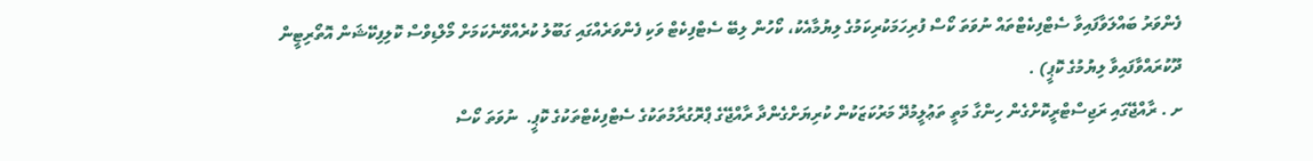ފެންވަރު ބައްލަވާފައިވާ ސެޓްފިކެޓްތައް ނުވަތަ ކޯސް ފުރިހަމަކުރިކަމުގެ ލިޔުމާއެކު، ކޯހުން ލިބޭ ސެޓްފިކެޓް ވަކި ފެންވަރެއްގައި ގަބޫލު ކުރެއްވޭނެކަމަށް މޯލްޑިވްސް ކޮލިފިކޭޝަން އޮތޯރިޓީން ދޫކުރައްވާފައިވާ ލިޔުމުގެ ކޮޕީ) .
ށ . ރާއްޖޭގައި ރަޖިސްޓްރީކޮށްގެން ހިންގާ މަތީ ތަޢުލީމުދޭ މަރުކަޒަކުން ކުރިޔަށްގެންދާ ރާއްޖޭގެ ޕްރޮގުރާމުތަކުގެ ސެޓްފިކެޓްތަކުގެ ކޮޕީ.  ނުވަތަ ކޯސް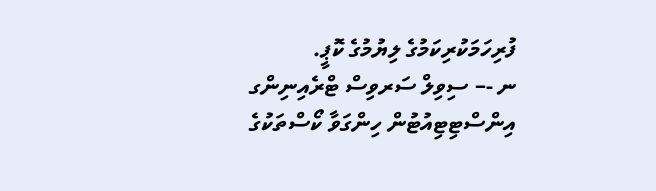ފުރިހަމަކުރިކަމުގެ ލިޔުމުގެ ކޮޕީ.
ނ -– ސިވިލް ސަރވިސް ޓްރެއިނިންގ އިންސްޓިޓިއުޓުން ހިންގަވާ ކޯސްތަކުގެ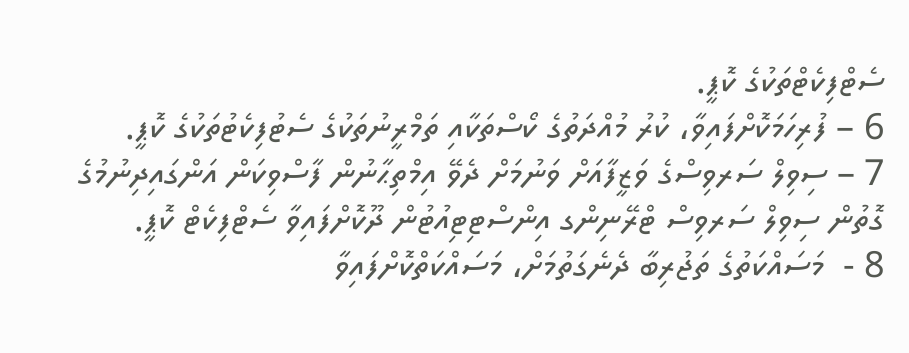ސެޓްފިކެޓްތަކުގެ ކޮޕީ.
6 – ފުރިހަމަކޮށްފައިވާ، ކުރު މުއްދަތުގެ ކޯސްތަކާއި ތަމްރީނުތަކުގެ ސެޓުފިކެޓުތަކުގެ ކޮޕީ.
7 – ސިވިލް ސަރވިސްގެ ވަޒީފާއަށް ވަނުމަށް ދެވޭ އިމްތިޙާނުން ފާސްވިކަން އަންގައިދިނުމުގެ ގޮތުން ސިވިލް ސަރވިސް ޓްރޭނިންގ އިންސްޓިޓިއުޓުން ދޫކޮށްފައިވާ ސެޓްފިކެޓް ކޮޕީ.
8 -  މަސައްކަތުގެ ތަޖުރިބާ ދެނެގަތުމަށް، މަސައްކަތްކޮށްފައިވާ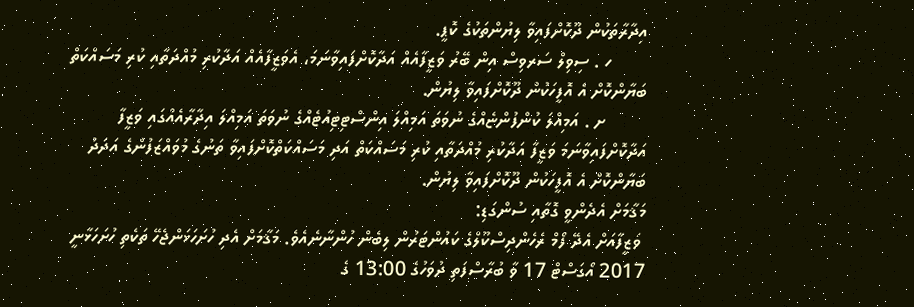އިދާރާތަކުން ދޫކޮށްފައިވާ ލިޔުންތަކުގެ ކޮޕީ.
       ހ . ސިވިލް ސަރވިސް އިން ބޭރު ވަޒީފާއެއް އަދާކޮށްފައިވާނަމަ، އެވަޒީފާއެއް އަދާކުރި މުއްދަތާއި ކުރި މަސައްކަތް ބަޔާންކޮށް އެ އޮފީހަކުން ދޫކޮށްފައިވާ ލިޔުން.
        ށ . އަމިއްލަ ކުންފުންޏެއްގެ ނުވަތަ އަމިއްލަ އިންސްޓިޓިއުޓެއްގެ ނުވަތަ އަމިއްލަ އިދާރާއެއްގައި ވަޒީފާ އަދާކޮށްފައިވާނަމަ ވަޒީފާ އަދާކުރި މުއްދަތާއި ކުރި މަސައްކަތް އަދި މަސައްކަތްކޮށްފައިވާ ތަނުގެ މުވައްޒަފުންގެ އަދަދު ބަޔާންކޮށް އެ އޮފީހަކުން ދޫކޮށްފައިވާ ލިޔުން.
މަޤާމަށް އެދެންވީ ގޮތާއި ސުންގަޑި:
 ވަޒީފާއަށް އެދޭ ފޯމް ރެހެންދިސްކޫލްގެ ކައުންޓަރުން ލިބެން ހުންނާނެއެވެ. މަޤާމަށް އެދި ހުށަހަޅަންޖެހޭ ތަކެތި ހުށަހަޅާނީ 2017 އޯގަސްޓް 17 ވާ ބުރާސްފަތި ދުވަހުގެ 13:00 ގެ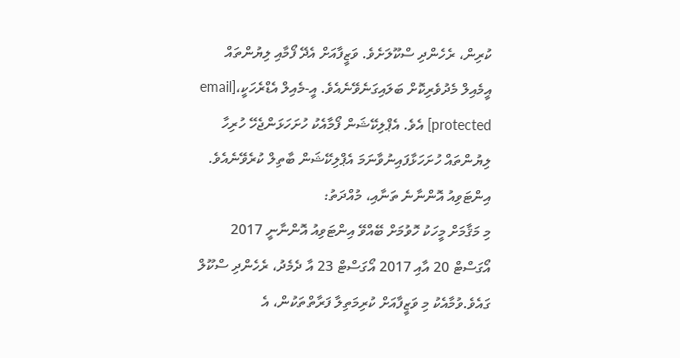ކުރިން، ރެހެންދި ސްކޫލަށެވެ. ވަޒީފާއަށް އެދޭ ފޯމާއި ލިޔުންތައް އީމެއިލް މެދުވެރިކޮށް ބަލައިގަނެވޭނެއެވެ. އީ-މެއިލް އެޑްރެހަކީ،[email protected] އެވެ. އެޕްލިކޭޝަން ފޯމާއެކު ހުށަހަޅަންޖެހޭ ހުރިހާ ލިޔުންތައް ހުށަހަޅާފައިނުވާނަމަ އެޕްލިކޭޝަން ބާތިލް ކުރެވޭނެއެވެ.
އިންޓަވިއު އޮންނާނެ ތަނާއި، މުއްދަތު:
މި މަޤާމަށް މީހަކު ހޮވުމަށް ބޭއްވޭ އިންޓަވިއު އޮންނާނީ 2017 އޯގަސްޓް 20 އާއި 2017 އޯގަސްޓް 23 އާ ދެމެދު، ރެހެންދި ސްކޫލް ގައެވެ.ވުމާއެކު މި ވަޒީފާއަށް ކުރިމަތިލާ ފަރާތްތަކުން، އެ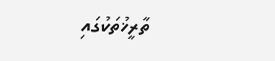ތާރީޚުތަކުގައި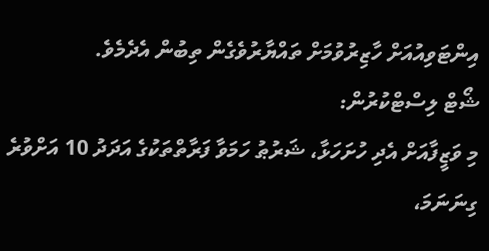އިންޓަވިއުއަށް ހާޒިރުވުމަށް ތައްޔާރުވެގެން ތިބުން އެދެމެވެ.
ޝޯޓް ލިސްޓްކުރުން:
މި ވަޒީފާއަށް އެދި ހުށަހަޅާ، ޝަރުޠު ހަމަވާ ފަރާތްތަކުގެ އަދަދު 10 އަށްވުރެ ގިނަނަމަ،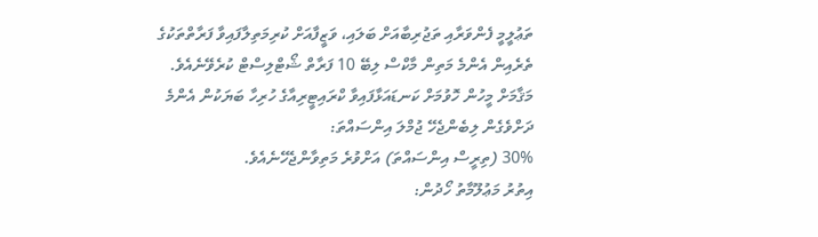ތަޢުލީމީ ފެންވަރާއި ތަޖުރިބާއަށް ބަލައި، ވަޒީފާއަށް ކުރިމަތިލާފައިވާ ފަރާތްތަކުގެ ތެރެއިން އެންމެ މަތިން މާކްސް ލިބޭ 10 ފަރާތް ޝޯޓްލިސްޓް ކުރެވޭނެއެވެ.
މަޤާމަށް މީހުން ހޮވުމަށް ކަނޑައަޅާފައިވާ ކްރައިޓީރިއާގެ ހުރިހާ ބަޔަކުން އެންމެ ދަށްވެގެން ލިބެންޖެހޭ ޖުމްލަ އިންސައްތަ:
30% (ތިރީސް އިންސައްތަ) އަށްވުރެ މަތިވާންޖެހޭނެއެވެ.
އިތުރު މަޢުލޫމާތު ހޯދުން: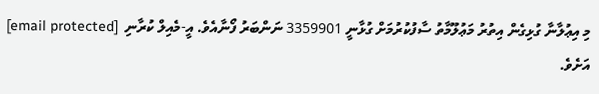މި އިޢުލާނާ ގުޅިގެން އިތުރު މަޢުލޫމާތު ސާފުކުރުމަށް ގުޅާނީ 3359901 ނަންބަރު ފޯނާއެވެ. އީ-މެއިލް ކުރާނި  [email protected] އަށެވެ.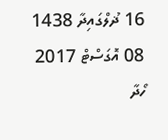16 ޛުލްގައިދާ 1438
08 އޮގަސްޓް 2017
ހޯދާ